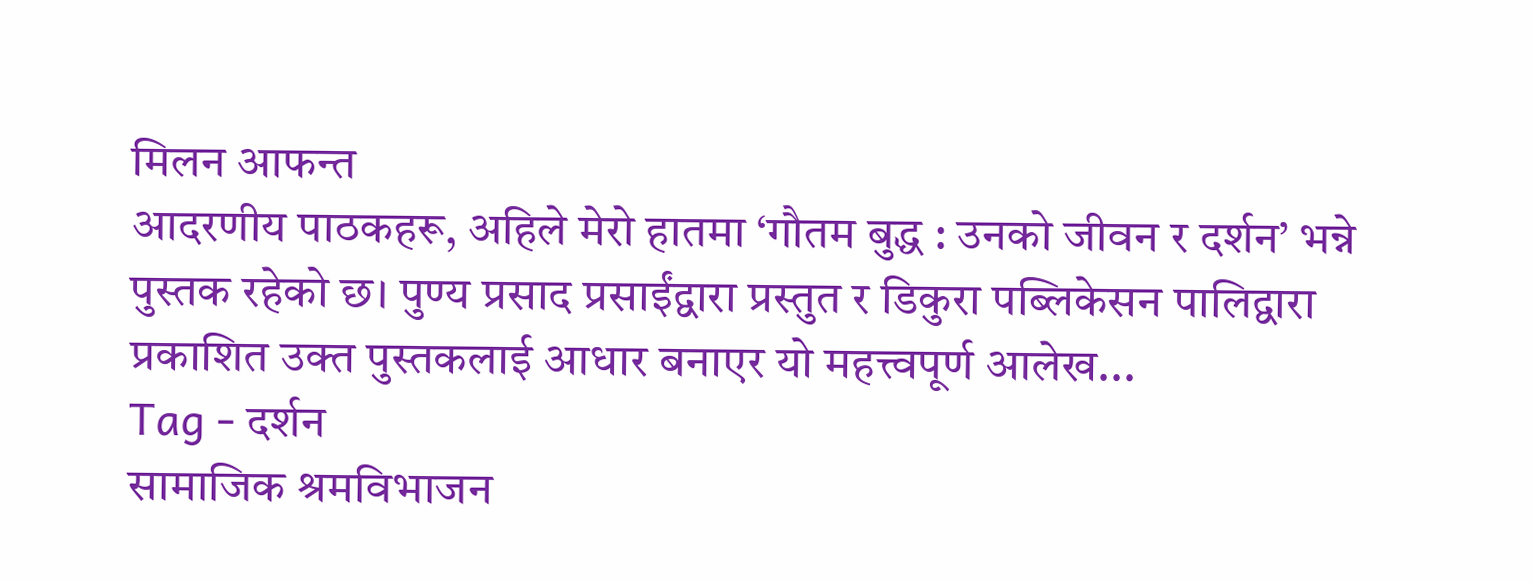मिलन आफन्त
आदरणीय पाठकहरू, अहिले मेरो हातमा ‘गौतम बुद्ध : उनको जीवन र दर्शन’ भन्ने पुस्तक रहेको छ। पुण्य प्रसाद प्रसाईंद्वारा प्रस्तुत र डिकुरा पब्लिकेसन पालिद्वारा प्रकाशित उक्त पुस्तकलाई आधार बनाएर यो महत्त्वपूर्ण आलेख...
Tag - दर्शन
सामाजिक श्रमविभाजन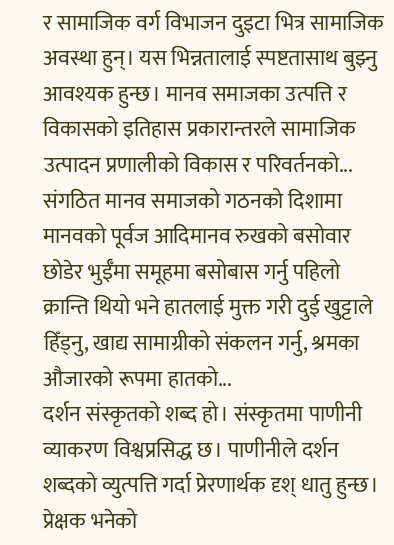र सामाजिक वर्ग विभाजन दुइटा भित्र सामाजिक अवस्था हुन्। यस भिन्नतालाई स्पष्टतासाथ बुझ्नु आवश्यक हुन्छ। मानव समाजका उत्पत्ति र विकासको इतिहास प्रकारान्तरले सामाजिक उत्पादन प्रणालीको विकास र परिवर्तनको...
संगठित मानव समाजको गठनको दिशामा मानवको पूर्वज आदिमानव रुखको बसोवार छोडेर भुईँमा समूहमा बसोबास गर्नु पहिलो क्रान्ति थियो भने हातलाई मुक्त गरी दुई खुट्टाले हिँड्नु, खाद्य सामाग्रीको संकलन गर्नु, श्रमका औजारको रूपमा हातको...
दर्शन संस्कृतको शब्द हो। संस्कृतमा पाणीनी व्याकरण विश्वप्रसिद्ध छ। पाणीनीले दर्शन शब्दको व्युत्पत्ति गर्दा प्रेरणार्थक दृश् धातु हुन्छ। प्रेक्षक भनेको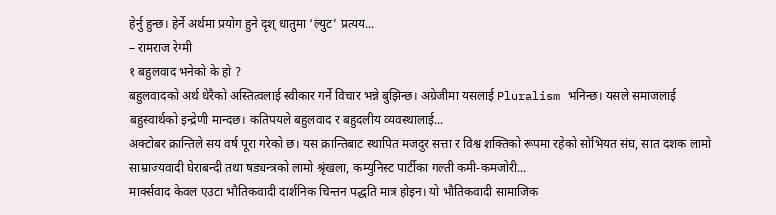हेर्नु हुन्छ। हेर्ने अर्थमा प्रयोग हुने दृश् धातुमा ‘ल्युट’ प्रत्यय...
– रामराज रेग्मी
१ बहुलवाद भनेको के हो ?
बहुलवादको अर्थ धेरैको अस्तित्वलाई स्वीकार गर्ने विचार भन्ने बुझिन्छ। अग्रेजीमा यसलाई Pluralism भनिन्छ। यसले समाजलाई बहुस्वार्थको इन्द्रेणी मान्दछ। कतिपयले बहुलवाद र बहुदलीय व्यवस्थालाई...
अक्टोबर क्रान्तिले सय वर्ष पूरा गरेको छ। यस क्रान्तिबाट स्थापित मजदुर सत्ता र विश्व शक्तिको रूपमा रहेको सोभियत संघ, सात दशक लामो साम्राज्यवादी घेराबन्दी तथा षड्यन्त्रको लामो श्रृंखला, कम्युनिस्ट पार्टीका गल्ती कमी-कमजोरी...
मार्क्सवाद केवल एउटा भौतिकवादी दार्शनिक चिन्तन पद्धति मात्र होइन। यो भौतिकवादी सामाजिक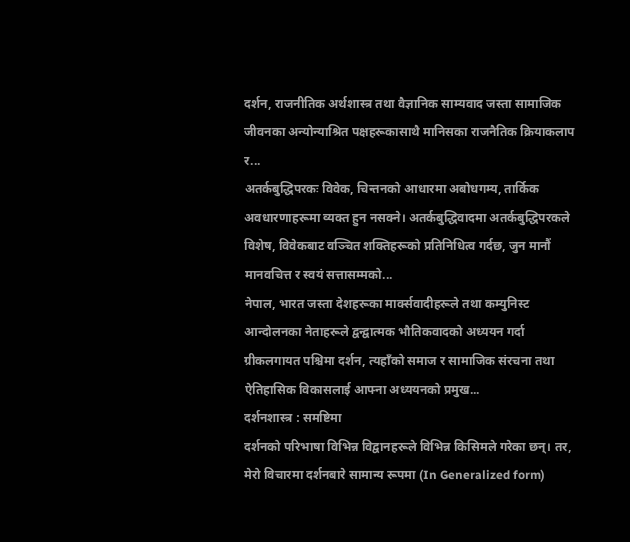दर्शन, राजनीतिक अर्थशास्त्र तथा वैज्ञानिक साम्यवाद जस्ता सामाजिक जीवनका अन्योन्याश्रित पक्षहरूकासाथै मानिसका राजनैतिक क्रियाकलाप र...
अतर्कबुद्धिपरकः विवेक, चिन्तनको आधारमा अबोधगम्य, तार्किक अवधारणाहरूमा व्यक्त हुन नसक्ने। अतर्कबुद्धिवादमा अतर्कबुद्धिपरकले विशेष, विवेकबाट वञ्चित शक्तिहरूको प्रतिनिधित्व गर्दछ, जुन मानौं मानवचित्त र स्वयं सत्तासम्मको...
नेपाल, भारत जस्ता देशहरूका मार्क्सवादीहरूले तथा कम्युनिस्ट आन्दोलनका नेताहरूले द्वन्द्वात्मक भौतिकवादको अध्ययन गर्दा ग्रीकलगायत पश्चिमा दर्शन, त्यहाँको समाज र सामाजिक संरचना तथा ऐतिहासिक विकासलाई आफ्ना अध्ययनको प्रमुख...
दर्शनशास्त्र : समष्टिमा
दर्शनको परिभाषा विभिन्न विद्वानहरूले विभिन्न किसिमले गरेका छन्। तर, मेरो विचारमा दर्शनबारे सामान्य रूपमा (In Generalized form)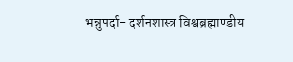भन्नुपर्दा- दर्शनशास्त्र विश्वब्रह्माण्डीय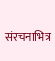संरचनाभित्र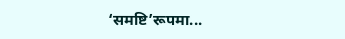‘समष्टि’रूपमा...